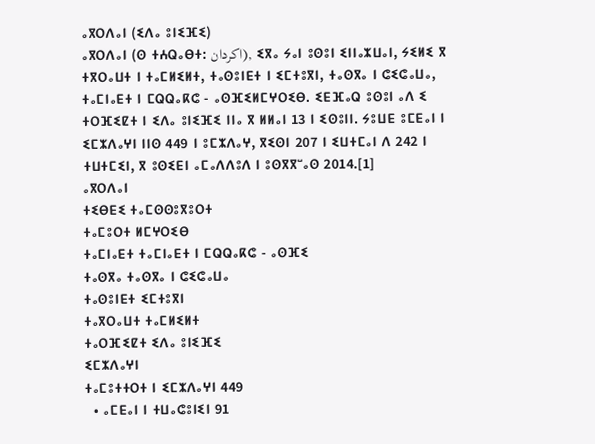ⴰⴳⵔⴷⴰⵏ (ⵉⴷⴰ ⵓⵏⵉⴼⵉ)
ⴰⴳⵔⴷⴰⵏ (ⵙ ⵜⵄⵕⴰⴱⵜ: اكردان), ⵉⴳⴰ ⵢⴰⵏ ⵓⵙⵓⵏ ⵉⵏⵏⴰⵣⵡⴰⵏ, ⵢⵉⵍⵉ ⴳ ⵜⴳⵔⴰⵡⵜ ⵏ ⵜⴰⵎⵍⵉⵍⵜ, ⵜⴰⵙⵓⵏⴹⵜ ⵏ ⵉⵎⵜⵓⴳⵏ, ⵜⴰⵙⴳⴰ ⵏ ⵛⵉⵛⴰⵡⴰ, ⵜⴰⵎⵏⴰⴹⵜ ⵏ ⵎⵕⵕⴰⴽⵛ - ⴰⵙⴼⵉⵍⵎⵖⵔⵉⴱ. ⵉⴹⴼⴰⵕ ⵓⵙⵓⵏ ⴰⴷ ⵉ ⵜⵔⴼⵉⵇⵜ ⵏ ⵉⴷⴰ ⵓⵏⵉⴼⵉ ⵏⵏⴰ ⴳ ⵍⵍⴰⵏ 13 ⵏ ⵉⵙⵓⵏⵏ. ⵢⵓⵡⴹ ⵓⵎⴹⴰⵏ ⵏ ⵉⵎⵣⴷⴰⵖⵏ ⵏⵏⵙ 449 ⵏ ⵓⵎⵣⴷⴰⵖ, ⴳⵉⵙⵏ 207 ⵏ ⵉⵡⵜⵎⴰⵏ ⴷ 242 ⵏ ⵜⵡⵜⵎⵉⵏ, ⴳ ⵓⵙⵉⴹⵏ ⴰⵎⴰⴷⴷⵓⴷ ⵏ ⵓⵙⴳⴳⵯⴰⵙ 2014.[1]
ⴰⴳⵔⴷⴰⵏ
ⵜⵉⴱⴹⵉ ⵜⴰⵎⵙⵙⵓⴳⵓⵔⵜ
ⵜⴰⵎⵓⵔⵜ ⵍⵎⵖⵔⵉⴱ
ⵜⴰⵎⵏⴰⴹⵜ ⵜⴰⵎⵏⴰⴹⵜ ⵏ ⵎⵕⵕⴰⴽⵛ - ⴰⵙⴼⵉ
ⵜⴰⵙⴳⴰ ⵜⴰⵙⴳⴰ ⵏ ⵛⵉⵛⴰⵡⴰ
ⵜⴰⵙⵓⵏⴹⵜ ⵉⵎⵜⵓⴳⵏ
ⵜⴰⴳⵔⴰⵡⵜ ⵜⴰⵎⵍⵉⵍⵜ
ⵜⴰⵔⴼⵉⵇⵜ ⵉⴷⴰ ⵓⵏⵉⴼⵉ
ⵉⵎⵣⴷⴰⵖⵏ
ⵜⴰⵎⵓⵜⵜⵔⵜ ⵏ ⵉⵎⵣⴷⴰⵖⵏ 449
  • ⴰⵎⴹⴰⵏ ⵏ ⵜⵡⴰⵛⵓⵏⵉⵏ 91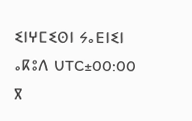ⵉⵏⵖⵎⵉⵙⵏ ⵢⴰⴹⵏⵉⵏ
ⴰⴽⵓⴷ UTC±00:00 ⴳ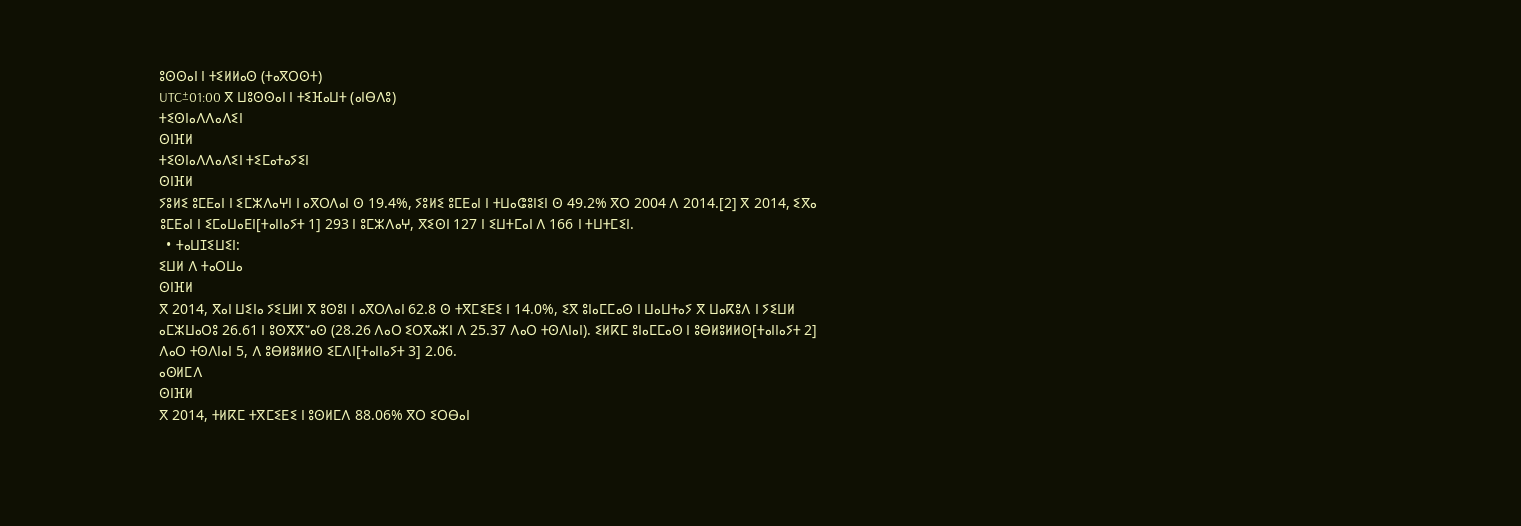ⵓⵙⵙⴰⵏ ⵏ ⵜⵉⵍⵍⴰⵙ (ⵜⴰⴳⵔⵙⵜ)
UTC±01:00 ⴳ ⵡⵓⵙⵙⴰⵏ ⵏ ⵜⵉⴼⴰⵡⵜ (ⴰⵏⴱⴷⵓ)
ⵜⵉⵙⵏⴰⴷⴷⴰⴷⵉⵏ
ⵙⵏⴼⵍ
ⵜⵉⵙⵏⴰⴷⴷⴰⴷⵉⵏ ⵜⵉⵎⴰⵜⴰⵢⵉⵏ
ⵙⵏⴼⵍ
ⵢⵓⵍⵉ ⵓⵎⴹⴰⵏ ⵏ ⵉⵎⵣⴷⴰⵖⵏ ⵏ ⴰⴳⵔⴷⴰⵏ ⵙ 19.4%, ⵢⵓⵍⵉ ⵓⵎⴹⴰⵏ ⵏ ⵜⵡⴰⵛⵓⵏⵉⵏ ⵙ 49.2% ⴳⵔ 2004 ⴷ 2014.[2] ⴳ 2014, ⵉⴳⴰ ⵓⵎⴹⴰⵏ ⵏ ⵉⵎⴰⵡⴰⴹⵏ[ⵜⴰⵏⵏⴰⵢⵜ 1] 293 ⵏ ⵓⵎⵣⴷⴰⵖ, ⴳⵉⵙⵏ 127 ⵏ ⵉⵡⵜⵎⴰⵏ ⴷ 166 ⵏ ⵜⵡⵜⵎⵉⵏ.
  • ⵜⴰⵡⵊⵉⵡⵉⵏ:
ⵉⵡⵍ ⴷ ⵜⴰⵔⵡⴰ
ⵙⵏⴼⵍ
ⴳ 2014, ⴳⴰⵏ ⵡⵉⵏⴰ ⵢⵉⵡⵍⵏ ⴳ ⵓⵙⵓⵏ ⵏ ⴰⴳⵔⴷⴰⵏ 62.8 ⵙ ⵜⴳⵎⵉⴹⵉ ⵏ 14.0%, ⵉⴳ ⵓⵏⴰⵎⵎⴰⵙ ⵏ ⵡⴰⵡⵜⴰⵢ ⴳ ⵡⴰⴽⵓⴷ ⵏ ⵢⵉⵡⵍ ⴰⵎⵣⵡⴰⵔⵓ 26.61 ⵏ ⵓⵙⴳⴳⵯⴰⵙ (28.26 ⴷⴰⵔ ⵉⵔⴳⴰⵣⵏ ⴷ 25.37 ⴷⴰⵔ ⵜⵙⴷⵏⴰⵏ). ⵉⵍⴽⵎ ⵓⵏⴰⵎⵎⴰⵙ ⵏ ⵓⴱⵍⵓⵍⵍⵙ[ⵜⴰⵏⵏⴰⵢⵜ 2] ⴷⴰⵔ ⵜⵙⴷⵏⴰⵏ 5, ⴷ ⵓⴱⵍⵓⵍⵍⵙ ⵉⵎⴷⵏ[ⵜⴰⵏⵏⴰⵢⵜ 3] 2.06.
ⴰⵙⵍⵎⴷ
ⵙⵏⴼⵍ
ⴳ 2014, ⵜⵍⴽⵎ ⵜⴳⵎⵉⴹⵉ ⵏ ⵓⵙⵍⵎⴷ 88.06% ⴳⵔ ⵉⵔⴱⴰⵏ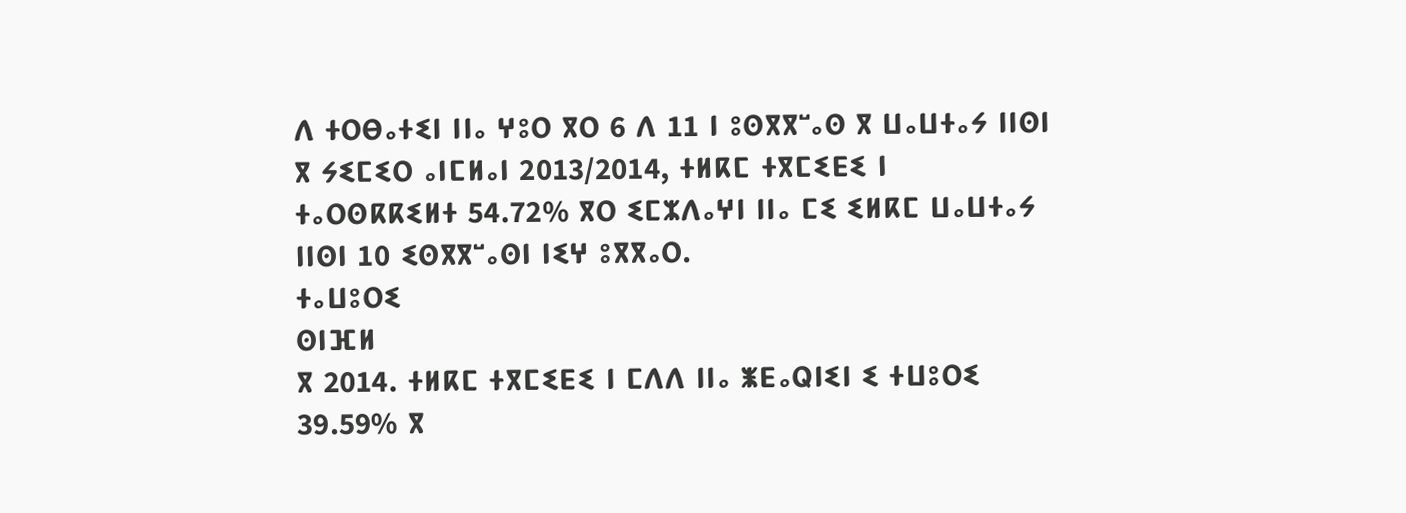ⴷ ⵜⵔⴱⴰⵜⵉⵏ ⵏⵏⴰ ⵖⵓⵔ ⴳⵔ 6 ⴷ 11 ⵏ ⵓⵙⴳⴳⵯⴰⵙ ⴳ ⵡⴰⵡⵜⴰⵢ ⵏⵏⵙⵏ ⴳ ⵢⵉⵎⵉⵔ ⴰⵏⵎⵍⴰⵏ 2013/2014, ⵜⵍⴽⵎ ⵜⴳⵎⵉⴹⵉ ⵏ ⵜⴰⵔⵙⴽⴽⵉⵍⵜ 54.72% ⴳⵔ ⵉⵎⵣⴷⴰⵖⵏ ⵏⵏⴰ ⵎⵉ ⵉⵍⴽⵎ ⵡⴰⵡⵜⴰⵢ ⵏⵏⵙⵏ 10 ⵉⵙⴳⴳⵯⴰⵙⵏ ⵏⵉⵖ ⵓⴳⴳⴰⵔ.
ⵜⴰⵡⵓⵔⵉ
ⵙⵏⴼⵍ
ⴳ 2014. ⵜⵍⴽⵎ ⵜⴳⵎⵉⴹⵉ ⵏ ⵎⴷⴷ ⵏⵏⴰ ⵥⴹⴰⵕⵏⵉⵏ ⵉ ⵜⵡⵓⵔⵉ 39.59% ⴳ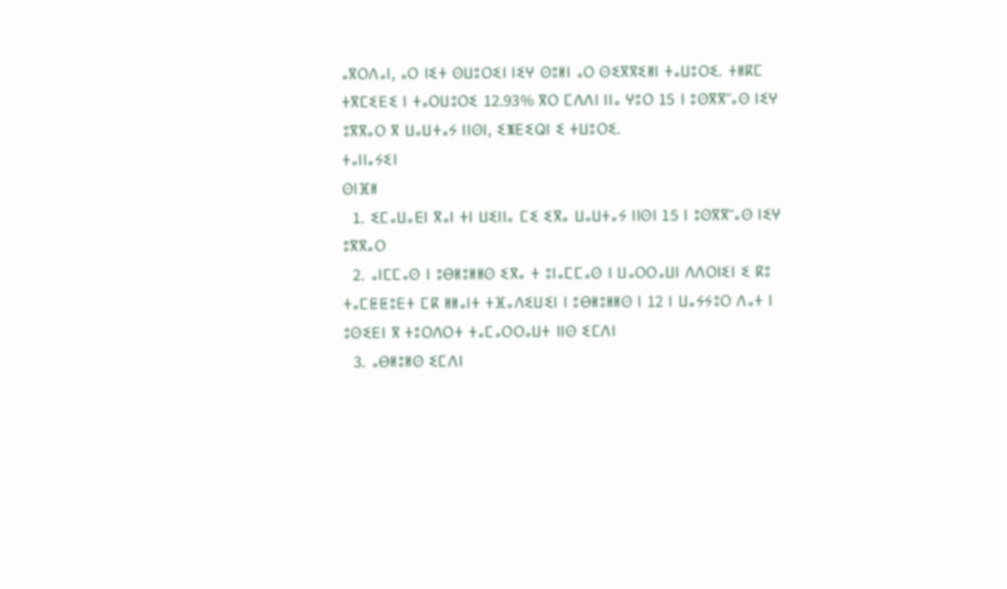ⴰⴳⵔⴷⴰⵏ, ⴰⵔ ⵏⵉⵜ ⵙⵡⵓⵔⵉⵏ ⵏⵉⵖ ⵙⵓⵍⵏ ⴰⵔ ⵙⵉⴳⴳⵉⵍⵏ ⵜⴰⵡⵓⵔⵉ. ⵜⵍⴽⵎ ⵜⴳⵎⵉⴹⵉ ⵏ ⵜⴰⵔⵡⵓⵔⵉ 12.93% ⴳⵔ ⵎⴷⴷⵏ ⵏⵏⴰ ⵖⵓⵔ 15 ⵏ ⵓⵙⴳⴳⵯⴰⵙ ⵏⵉⵖ ⵓⴳⴳⴰⵔ ⴳ ⵡⴰⵡⵜⴰⵢ ⵏⵏⵙⵏ, ⵉⵥⴹⵉⵕⵏ ⵉ ⵜⵡⵓⵔⵉ.
ⵜⴰⵏⵏⴰⵢⵉⵏ
ⵙⵏⴼⵍ
  1. ⵉⵎⴰⵡⴰⴹⵏ ⴳⴰⵏ ⵜⵏ ⵡⵉⵏⵏⴰ ⵎⵉ ⵉⴳⴰ ⵡⴰⵡⵜⴰⵢ ⵏⵏⵙⵏ 15 ⵏ ⵓⵙⴳⴳⵯⴰⵙ ⵏⵉⵖ ⵓⴳⴳⴰⵔ
  2. ⴰⵏⵎⵎⴰⵙ ⵏ ⵓⴱⵍⵓⵍⵍⵙ ⵉⴳⴰ ⵜ ⵓⵏⴰⵎⵎⴰⵙ ⵏ ⵡⴰⵔⵔⴰⵡⵏ ⴷⴷⵔⵏⵉⵏ ⵉ ⴽⵓ ⵜⴰⵎⵟⵟⵓⴹⵜ ⵎⴽ ⵍⵍⴰⵏⵜ ⵜⴼⴰⴷⵉⵡⵉⵏ ⵏ ⵓⴱⵍⵓⵍⵍⵙ ⵏ 12 ⵏ ⵡⴰⵢⵢⵓⵔ ⴷⴰⵜ ⵏ ⵓⵙⵉⴹⵏ ⴳ ⵜⵓⵔⴷⵔⵜ ⵜⴰⵎⴰⵔⵔⴰⵡⵜ ⵏⵏⵙ ⵉⵎⴷⵏ
  3. ⴰⴱⵍⵓⵍⵙ ⵉⵎⴷⵏ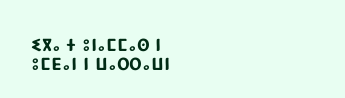ⵉⴳⴰ ⵜ ⵓⵏⴰⵎⵎⴰⵙ ⵏ ⵓⵎⴹⴰⵏ ⵏ ⵡⴰⵔⵔⴰⵡⵏ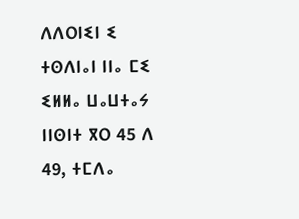ⴷⴷⵔⵏⵉⵏ ⵉ ⵜⵙⴷⵏⴰⵏ ⵏⵏⴰ ⵎⵉ ⵉⵍⵍⴰ ⵡⴰⵡⵜⴰⵢ ⵏⵏⵙⵏⵜ ⴳⵔ 45 ⴷ 49, ⵜⵎⴷⴰ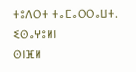ⵜⵓⴷⵔⵜ ⵜⴰⵎⴰⵔⵔⴰⵡⵜ.
ⵉⵙⴰⵖⵓⵍⵏ
ⵙⵏⴼⵍ